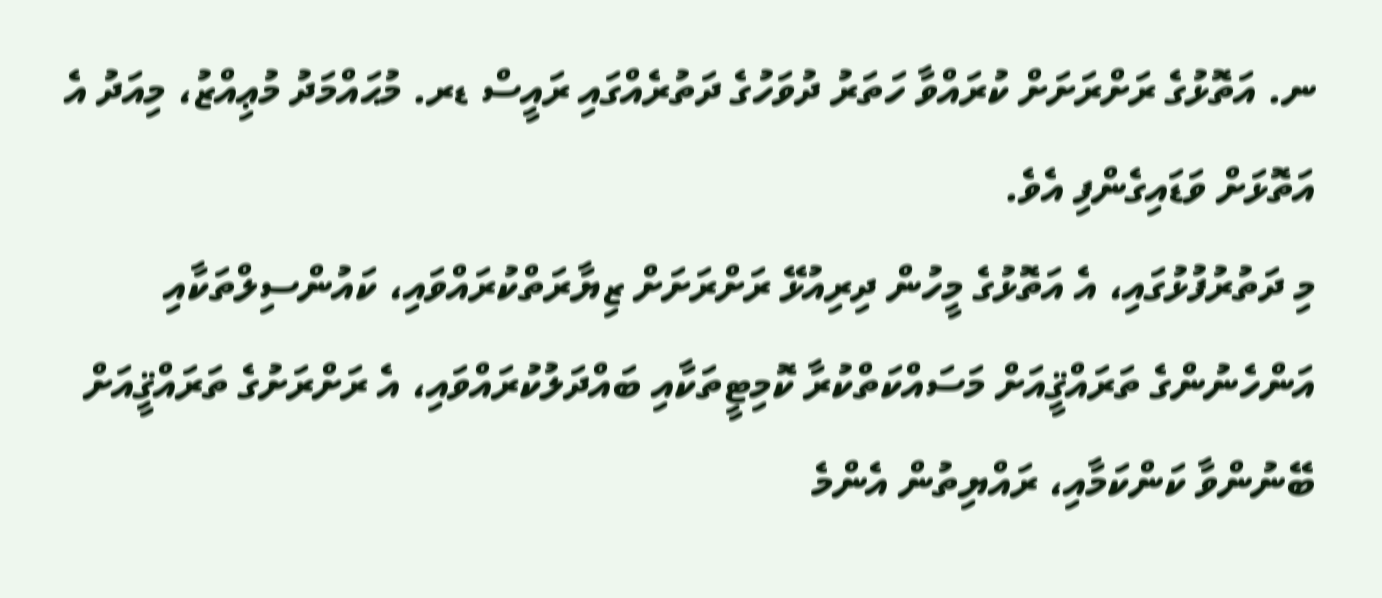ނ. އަތޮޅުގެ ރަށްރަށަށް ކުރައްވާ ހަތަރު ދުވަހުގެ ދަތުރެއްގައި ރައީސް ޑރ. މުޙައްމަދު މުޢިއްޒު، މިއަދު އެ އަތޮޅަށް ވަޑައިގެންފި އެވެ.
މި ދަތުރުފުޅުގައި، އެ އަތޮޅުގެ މީހުން ދިރިއުޅޭ ރަށްރަށަށް ޒިޔާރަތްކުރައްވައި، ކައުންސިލްތަކާއި އަންހެނުންގެ ތަރައްޤީއަށް މަސައްކަތްކުރާ ކޮމިޓީތަކާއި ބައްދަލުކުރައްވައި، އެ ރަށްރަށުގެ ތަރައްޤީއަށް ބޭނުންވާ ކަންކަމާއި، ރައްޔިތުން އެންމެ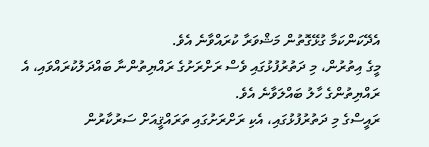އެދޭކަންކަމާ ގުޅޭގޮތުން މަޝްވަރާ ކުރައްވާނެ އެވެ.
މީގެ އިތުރުން، މި ދަތުރުފުޅުގައި ވެސް ރަށްރަށުގެ ރައްޔިތުންނާ ބައްދަލުކުރައްވައި، އެ ރައްޔިތުންގެ ހާލު ބައްލަވާނެ އެވެ.
ރައީސްގެ މި ދަތުރުފުޅުގައި، އެކި ރަށްރަށުގައި ތަރައްޤީއަށް ސަރުކާރުން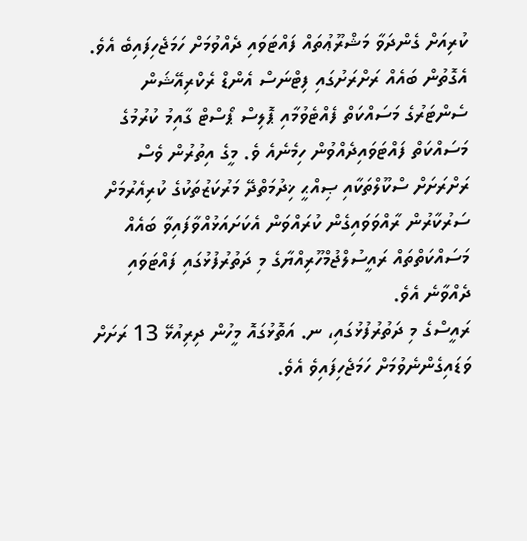ކުރިއަށް ގެންދަވާ މަޝްރޫޢުތައް ފައްޓަވައި ދެއްވުމަށް ހަމަޖެހިފައިބެ އެވެ. އެގޮތުން ބައެއް ރަށްރަށުގައި ފިޓްނަސް އެންޑް ރެކްރިއޭޝަން ސެންޓަރުގެ މަސައްކަތް ފެއްޓެވުމާއި ޕޮލިސް ޕޯސްޓް ގާއިމު ކުރުމުގެ މަސައްކަތް ފައްޓަވައިދެއްވުން ހިމެނެއެ ވެ. މީގެ އިތުރުން ވެސް ރަށްރަށަށް ސްކޫލްތަކާއި ޞިއްޙީ ޚިދުމަތްދޭ މަރުކަޒުތަކުގެ ކުރިއެރުމަށް ސަރުކާރުން ރާއްވަވައިގެން ކުރައްވަން އެކަށައަޅުއްވާފައިވާ ބައެއް މަސައްކަތްތައް ރައީސުލްޖުމްހޫރިއްޔާގެ މި ދަތުރުފުޅުގައި ފައްޓަވައި ދެއްވާނެ އެވެ.
ރައީސްގެ މި ދަތުރުފުޅުގައި، ނ. އަތޮޅުގައޮ މީހުން ދިރިއުޅޭ 13 ރަށަށް ވަޑައިގެންނެވުމަށް ހަމަޖެހިފައިވެ އެވެ.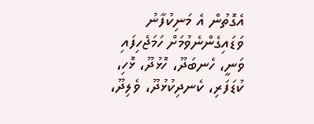އެގޮތުން އެ މަނިކުފާނު ވަޑައިގެންނެވުމަށް ހަމަޖެހިފައި ވަނީ، ހެނބަދޫ، ހޮޅުދޫ، ޅޮހި، ކުޑަފަރި، ކެނދިކުޅުދޫ، ވެލިދޫ،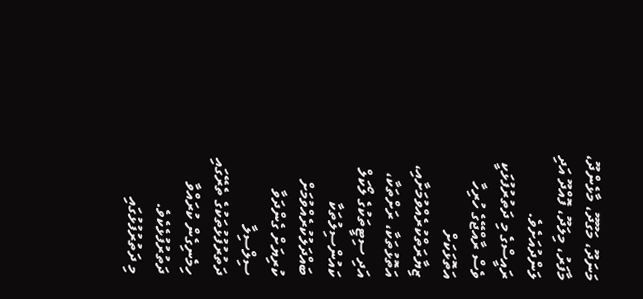މަނަދޫ، މަގޫދޫ، މާޅެންދޫ، މާފަރު، މިލަދޫ، ފޮއްދޫ އަދި ލަންދުއަށެވެ.
ރައީސްގެ މި ދަތުރުފުޅަކީ ވެސް ރާއްޖޭގެ ހުރިހާ އަތޮޅަކަށް ޒިޔާރަތްކުރެއްވުމަށާއި، އަތޮޅުތަކާ، ރަށްތަކާ، އަދި ސިޓީތަކުގެ ލޯކަލް ކައުންސިލުތަކާ ބައްދަލުކުރެއްވުމަށް ކުރިޔަށް ގެންދަވާ ސިލްސިލާ ދަތުރުފުޅުތަކުގެ ތެރޭގައި ހިމެނިގެން ކުރައްވާ ދަތުރުފުޅެކެވެ.
މި ދަތުރުފުޅުގައި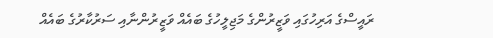ރައީސްގެ އަރިހުގައި ވަޒީރުންގެ މަޖިލީހުގެ ބައެއް ވަޒީރުންނާއި ސަރުކާރުގެ ބައެއް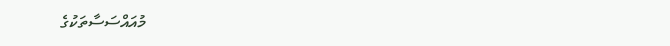މުއައްސަސާތަކުގެ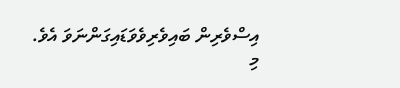އިސްވެރިން ބައިވެރިވެވަޑައިގަންނަވަ އެވެ.
މި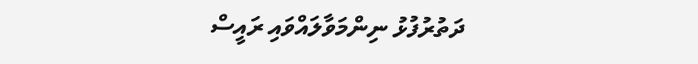ދަތުރުފުޅު ނިންމަވާލައްވައި ރައީސް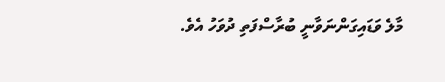މާލެ ވަޑައިގަންނަވާނީ ބުރާސްފަތި ދުވަހު އެވެ.